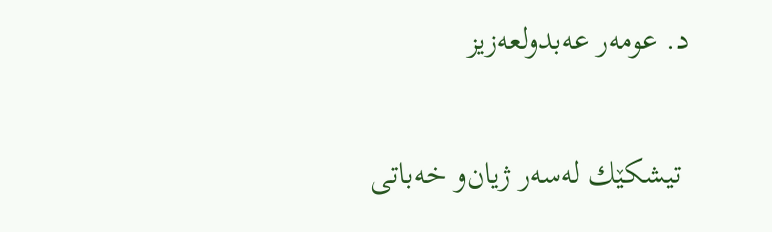د. عومه‌ر عه‌بدولعه‌زیز

 تیشكێك له‌سه‌ر ژیان‌و خه‌باتى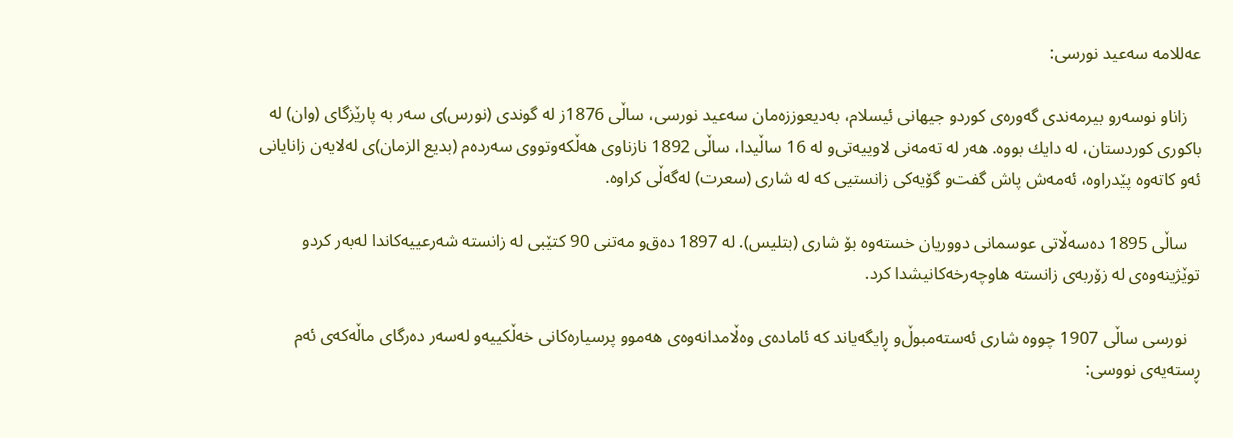عه‌للامه‌ سه‌عید نورسى:

   زاناو نوسه‌رو بیرمه‌ندى گه‌وره‌ى كوردو جیهانى ئیسلام، به‌دیعوززه‌مان سه‌عید نورسى، ساڵى 1876ز له‌ گوندى (نورس)ى سه‌ر به‌ پارێزگاى (وان) له‌ باكورى كوردستان، له‌ دایك بووه‌. هه‌ر له‌ ته‌مه‌نى لاوییه‌تى‌و له‌ 16 ساڵیدا، ساڵى 1892 نازناوى هه‌ڵكه‌وتووى سه‌رده‌م (بدیع الزمان)ى له‌لایه‌ن زانایانى ئه‌و كاته‌وه‌ پێدراوه‌، ئه‌مه‌ش پاش گفت‌و گۆیه‌كى زانستیى كه‌ له‌ شارى (سعرت) له‌گه‌ڵى كراوه‌.

   ساڵى 1895 ده‌سه‌ڵاتى عوسمانى دووریان خسته‌وه‌ بۆ شارى (بتلیس). له‌ 1897 ده‌ق‌و مه‌تنى 90 كتێبى له‌ زانسته‌ شه‌رعییه‌كاندا له‌به‌ر كردو توێژینه‌وه‌ى له‌ زۆربه‌ى زانسته‌ هاوچه‌رخه‌كانیشدا كرد.

   نورسى ساڵى 1907 چووه‌ شارى ئه‌سته‌مبوڵ‌و ڕایگه‌یاند كه‌ ئاماده‌ى ‌وه‌ڵامدانه‌وه‌ى هه‌موو پرسیاره‌كانى خه‌ڵكییه‌و له‌سه‌ر ده‌رگاى ماڵه‌كه‌ى ئه‌م ڕسته‌یه‌ى نووسی: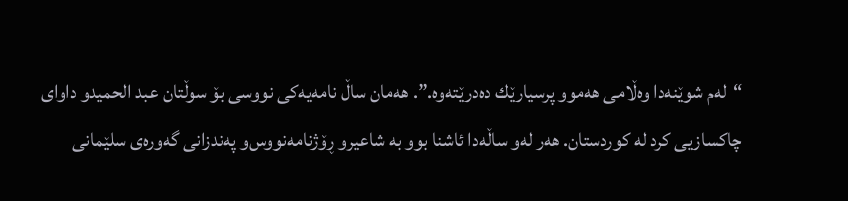“له‌م شوێنه‌دا وه‌ڵامى هه‌موو پرسیارێك ده‌درێته‌وه‌.”. هه‌مان ساڵ نامه‌یه‌كى نووسى بۆ سوڵتان عبد الحمیدو داواى چاكسازیى كرد له‌ كوردستان. هه‌ر له‌و ساڵه‌دا ئاشنا بوو به‌ شاعیرو ڕۆژنامه‌نووس‌و په‌ندزانى گه‌وره‌ى سلێمانى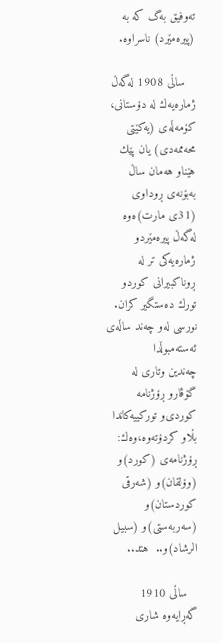ته‌وفیق به‌گ كه‌ به‌ (پیره‌مێرد) ناسراوه‌.

   ساڵى 1908 له‌گه‌ڵ ژماره‌یه‌ك له‌ دۆستانى، كۆمه‌ڵه‌ى (یه‌كێتى محه‌ممه‌دى) یان پێك هێناو هه‌مان ساڵ به‌بۆنه‌ى ڕوداوى (31ى مارت)ه‌وه‌ له‌گه‌ڵ پیره‌مێردو ژماره‌یه‌كى تر له‌ ڕوناكبیرانى كوردو تورك ده‌ستگیر كران. نورسى له‌و چه‌ند ساڵه‌ى ئه‌سته‌مبوڵدا چه‌ندین ‌وتارى له‌ گۆڤارو ڕۆژنامه‌ كوردى‌و توركییه‌كاندا بڵاو كردۆته‌وه‌،‌وه‌ك: ڕۆژنامه‌ى (كورد)و (وۆلقان)و (شه‌رقى كوردستان)و (سه‌ربه‌ستى)و (سبیل الرشاد)و..  هتد..

   ساڵى 1910 گه‌ڕایه‌وه‌ شارى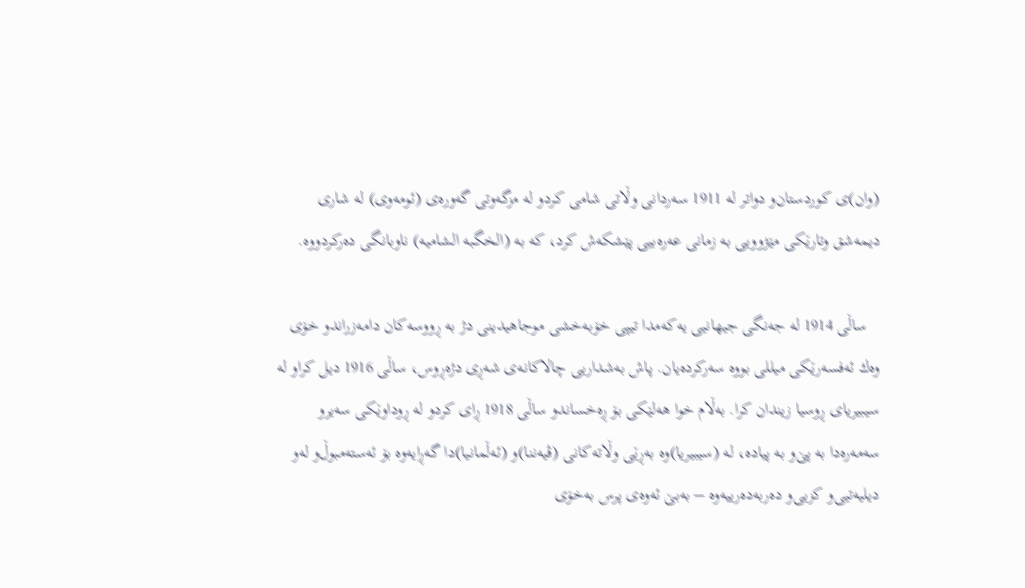(وان)ى كوردستان‌و دواتر له‌ 1911 سه‌ردانى ‌وڵاتى شامى كردو له‌ مزگه‌وتى گه‌وره‌ى (ئومه‌وى) له‌ شارى دیمه‌شق ‌وتارێكى مێژوویى به‌ زمانى عه‌ره‌بیى پێشكه‌ش كرد، كه‌ به‌ (الخگبه‌ الشامیه‌) ناوبانگى ده‌ركردووه‌.

   ساڵى 1914 له‌ جه‌نگى جیهانیى یه‌كه‌مدا تیپى خۆبه‌خشى موجاهیدینى دژ به‌ ڕووسه‌كان دامه‌زراندو خۆى وه‌ك ئه‌فسه‌رێكى میللى بووه‌ سه‌ركرده‌یان. پاش به‌شداریى چالاكانه‌ى شه‌ڕى دژه‌ڕوس، ساڵى 1916 دیل كراو له‌ سیبیریاى ڕوسیا زیندان كرا. به‌ڵام خوا هه‌لێكى بۆ ڕه‌خساندو ساڵى 1918 ڕاى كردو له‌ ڕوداوێكى سه‌یرو سه‌مه‌ره‌دا به‌ پێ‌و به‌ پیاده‌، له‌ (سیبیریا)وه‌ به‌ڕێى ‌وڵاته‌كانى (ڤیه‌ننا)و (ئه‌ڵمانیا)دا گه‌ڕایه‌وه‌ بۆ ئه‌سته‌مبوڵ‌و له‌و دیلیه‌تیى‌و كزیى‌و ده‌ربه‌ده‌رییه‌وه‌ – به‌بێ ئه‌وه‌ى پرس به‌خۆى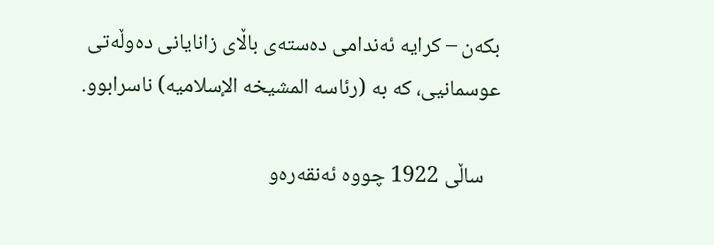بكه‌ن – كرایه‌ ئه‌ندامى ده‌سته‌ى باڵاى زانایانى ده‌وڵه‌تى عوسمانیى، كه‌ به‌ (رئاسه‌ المشیخه‌ الإسلامیه‌) ناسرابوو.

   ساڵى 1922 چووه‌ ئه‌نقه‌ره‌و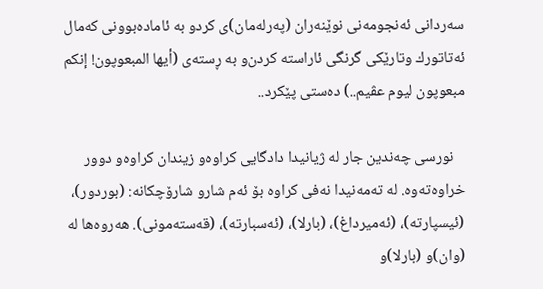سه‌ردانى ئه‌نجومه‌نى نوێنه‌ران (په‌رله‌مان)ى كردو به‌ ئاماده‌بوونى كه‌مال ئه‌تاتورك وتارێكى گرنگى ئاراسته‌ كردن‌و به‌ ڕسته‌ى (أیها المبعوپون! إنكم مبعوپون لیوم عڤیم..) ده‌ستى پێكرد..

   نورسى چه‌ندین جار له‌ ژیانیدا دادگایى كراوه‌و زیندان كراوه‌و دوور خراوه‌ته‌وه‌. له‌ ته‌مه‌نیدا نه‌فى كراوه‌ بۆ ئه‌م شارو شارۆچكانه‌: (بوردور)، (ئیسپارته‌)، (ئه‌میرداغ)، (بارلا)، (ئه‌سبارته‌)، (قه‌سته‌مونى). هه‌روه‌ها له‌ (وان)و (بارلا)و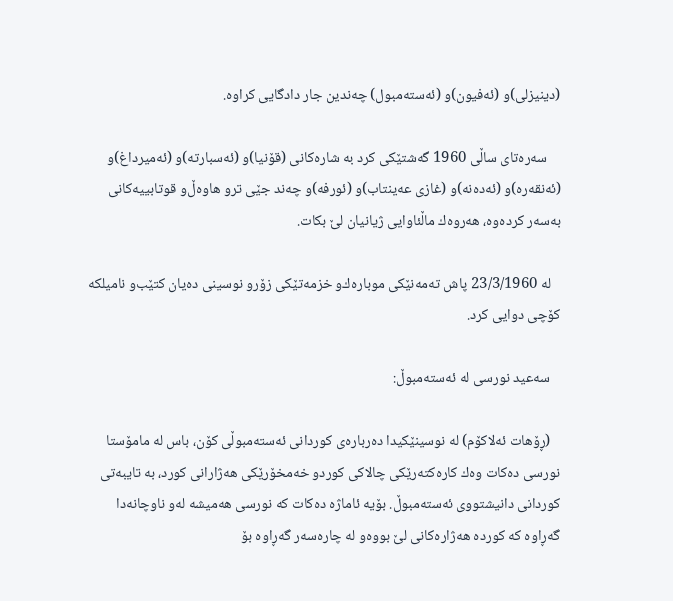(دینیزلى)و (ئه‌فیون)و (ئه‌سته‌مبول) چه‌ندین جار دادگایى كراوه‌.

    سه‌ره‌تاى ساڵى 1960 گه‌شتێكى كرد به‌ شاره‌كانى (قۆنیا)و (ئه‌سبارته‌)و (ئه‌میرداغ)و (ئه‌نقه‌ره‌)و (ئه‌ده‌نه‌)و (غازى عه‌ینتاب)و (ئورفه‌)و چه‌ند جێى ترو هاوه‌ڵ‌و قوتابییه‌كانى به‌سه‌ر كرده‌وه‌، هه‌روه‌ك ماڵئاوایی ژیانیان لێ بكات.

   له‌ 23/3/1960 پاش ته‌مه‌نێكى موباره‌ك‌و خزمه‌تێكى زۆرو نوسینى ده‌یان كتێب‌و نامیلكه‌ كۆچى دوایى كرد.

   سه‌عید نورسى له‌ ئه‌سته‌مبوڵ:

   (ڕۆهات ئه‌لاكۆم) له‌ نوسینێكیدا ده‌رباره‌ى كوردانى ئه‌سته‌مبوڵى كۆن، باس له‌ مامۆستا نورسى ده‌كات ‌وه‌ك كاره‌كته‌رێكى چالاكى كوردو خه‌مخۆرێكى هه‌ژارانى كورد، به‌ تایبه‌تى كوردانى دانیشتووى ئه‌سته‌مبوڵ. بۆیه‌ ئاماژه‌ ده‌كات كه‌ نورسى هه‌میشه‌ له‌و ناوچانه‌دا گه‌ڕاوه‌ كه‌ كورده‌ هه‌ژاره‌كانى لێ بووه‌و له‌ چاره‌سه‌ر گه‌ڕاوه‌ بۆ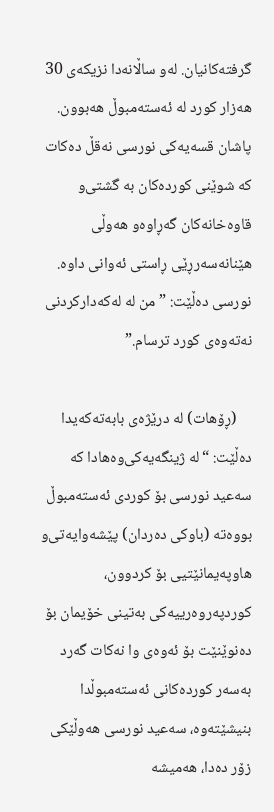گرفته‌كانیان. له‌و ساڵانه‌دا نزیكه‌ى 30 هه‌زار كورد له‌ ئه‌سته‌مبوڵ هه‌بوون. پاشان قسه‌یه‌كى نورسى نه‌قڵ ده‌كات كه‌ شوێنى كورده‌كان به‌ گشتى‌و قاوه‌خانه‌كان گه‌ڕاوه‌‌و هه‌وڵى هێنانه‌سه‌رڕێى ڕاستى ئه‌وانى داوه‌.  نورسى ده‌ڵێت: ” من له‌ له‌كه‌داركردنى نه‌ته‌وه‌ى كورد ترسام.”

    (ڕۆهات) له‌ درێژه‌ى بابه‌ته‌كه‌یدا ده‌ڵێت: “له‌ ژینگه‌یه‌كى‌وه‌هادا كه‌ سه‌عید نورسى بۆ كوردى ئه‌سته‌مبوڵ بووه‌ته‌ (باوكى ده‌ردان) پێشه‌وایه‌تى‌و هاوپه‌یمانێتیى بۆ كردوون، كوردپه‌روه‌رییه‌كى به‌تینى خۆیمان بۆ ده‌نوێنێت بۆ ئه‌وه‌ى ‌وا نه‌كات گه‌رد به‌سه‌ر كورده‌كانى ئه‌سته‌مبوڵدا بنیشێته‌وه‌، سه‌عید نورسى هه‌وڵێكى زۆر ده‌دا، هه‌میشه‌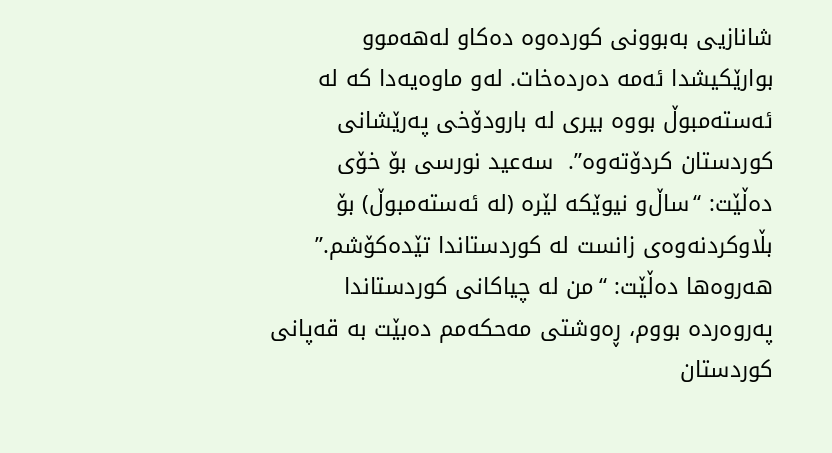شانازیى به‌بوونى كورده‌وه‌ ده‌كاو له‌هه‌موو بوارێكیشدا ئه‌مه‌ ده‌رده‌خات. له‌و ماوه‌یه‌دا كه‌ له‌ ئه‌سته‌مبوڵ بووه‌ بیرى له‌ بارودۆخى په‌رێشانى كوردستان كردۆته‌وه‌”.  سه‌عید نورسى بۆ خۆى ده‌ڵێت: “ساڵ‌و نیوێكه‌ لێره‌ (له‌ ئه‌سته‌مبوڵ) بۆ بڵاوكردنه‌وه‌ى زانست له‌ كوردستاندا تێده‌كۆشم.” هه‌روه‌ها ده‌ڵێت: “من له‌ چیاكانى كوردستاندا په‌روه‌رده‌ بووم، ڕه‌وشتى مه‌حكه‌مم ده‌بێت به‌ قه‌پانى كوردستان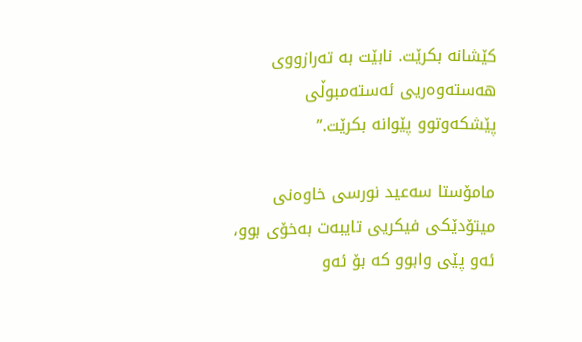كێشانه‌ بكرێت. نابێت به‌ ته‌رازووى هه‌سته‌وه‌ریى ئه‌سته‌مبوڵى پێشكه‌وتوو پێوانه‌ بكرێت.”

مامۆستا سه‌عید نورسى خاوه‌نى میتۆدێكى فیكریى تایبه‌ت به‌خۆى بوو، ئه‌و پێى وابوو كه‌ بۆ ئه‌و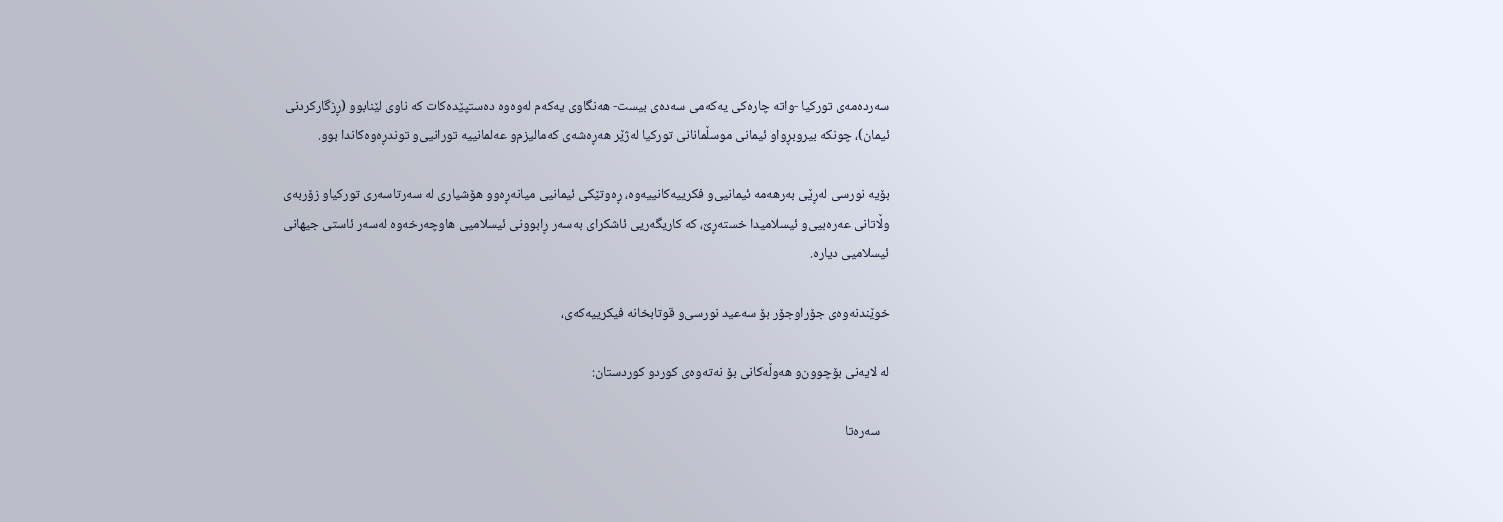سه‌رده‌مه‌ى توركیا -واته‌ چاره‌كى یه‌كه‌مى سه‌ده‌ى بیست- هه‌نگاوى یه‌كه‌م له‌وه‌وه‌ ده‌ستپێده‌كات كه‌ ناوى لێنابوو (ڕزگاركردنى ئیمان)، چونكه‌ بیروبڕواو ئیمانى موسڵمانانى توركیا له‌ژێر هه‌ڕه‌شه‌ى كه‌مالیزم‌و عه‌لمانییه‌ تورانیی‌و توندڕه‌وه‌كاندا بوو.

بۆیه‌ نورسى له‌ڕێى به‌رهه‌مه‌ ئیمانیى‌و فكرییه‌كانییه‌وه‌، ڕه‌وتێكى ئیمانیى میانه‌ڕه‌وو هۆشیارى له‌ سه‌رتاسه‌رى توركیاو زۆربه‌ى وڵاتانى عه‌ره‌بیى‌و ئیسلامیدا خسته‌ڕێ، كه‌ كاریگه‌ریى ئاشكراى به‌سه‌ر ڕابوونى ئیسلامیى هاوچه‌رخه‌وه‌ له‌سه‌ر ئاستى جیهانى ئیسلامیى دیاره‌.

خوێندنه‌وه‌ى جۆراوجۆر بۆ سه‌عید نورسى‌و قوتابخانه‌ فیكرییه‌كه‌ى،

له‌ لایه‌نى بۆچوون‌و هه‌وڵه‌كانى بۆ نه‌ته‌وه‌ى كوردو كوردستان:

   سه‌ره‌تا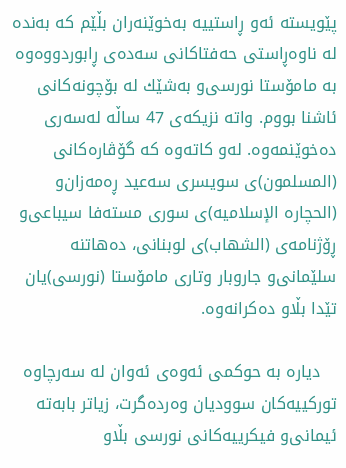پێویسته‌ ئه‌و ڕاستییه‌ به‌خوێنه‌ران بڵێم كه‌ به‌نده‌ له‌ ناوه‌ڕاستى حه‌فتاكانى سه‌ده‌ى ڕابوردووه‌وه‌ به‌ مامۆستا نورسى‌و به‌شێك له‌ بۆچونه‌كانى ئاشنا بووم. واته‌ نزیكه‌ى 47 ساڵه‌ له‌سه‌رى ده‌خوێنمه‌وه‌. له‌و كاته‌وه‌ كه‌ گۆڤاره‌كانى (المسلمون)ى سویسرى سه‌عید ڕه‌مه‌زان‌و (الحچاره‌ الإسلامیه‌)ى سورى مسته‌فا سیباعی‌و ڕۆژنامه‌ى (الشهاب)ى لوبنانى، ده‌هاتنه‌ سلێمانى‌و جاروبار ‌وتارى مامۆستا (نورسی)یان تێدا بڵاو ده‌كرانه‌وه‌.

   دیاره‌ به‌ حوكمى ئه‌وه‌ى ئه‌وان له‌ سه‌رچاوه‌ توركییه‌كان سوودیان ‌وه‌رده‌گرت، زیاتر بابه‌ته‌ ئیمانى‌و فیكرییه‌كانى نورسى بڵاو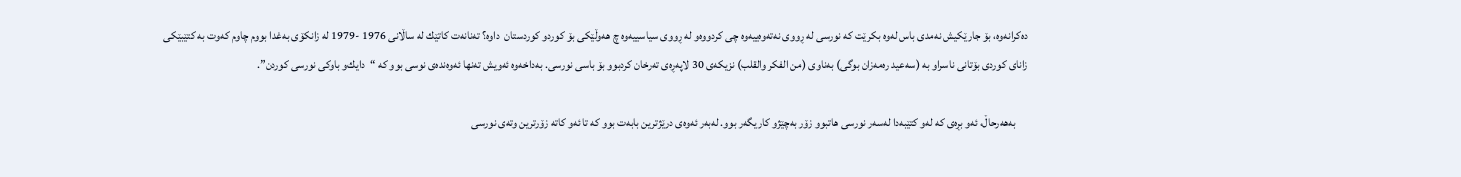ده‌كرانه‌وه‌، بۆ جارێكیش نه‌مدى باس له‌وه‌ بكرێت كه‌ نورسى له‌ ڕووى نه‌ته‌وه‌ییه‌وه‌ چى كردووه‌و له‌ ڕووى سیاسییه‌وه‌ چ هه‌وڵێكى بۆ كوردو كوردستان  داوه‌؟ ته‌نانه‌ت كاتێك له‌ ساڵانى 1976 -1979 له‌ زانكۆى به‌غدا بووم چاوم كه‌وت به‌ كتێبێكى زاناى كوردى بۆتانى ناسراو به‌ (سه‌عید ره‌مه‌زان بوگى) به‌ناوى (من الفكر ‌والقلب) نزیكه‌ى 30 لاپه‌ڕه‌ى ته‌رخان كردبوو بۆ باسى نورسى. به‌داخه‌وه‌ ئه‌ویش ته‌نها ئه‌وه‌نده‌ى نوسى بوو كه‌ “دایك‌و باوكى نورسى كوردن”.

     به‌هه‌رحاڵ، ئه‌و بڕه‌ى كه‌ له‌و كتێبه‌دا له‌سه‌ر نورسى هاتبوو زۆر به‌چێژو كاریگه‌ر بوو. له‌به‌ر ئه‌وه‌ى درێژترین بابه‌ت بوو كه‌ تا ئه‌و كاته‌ زۆرترین وته‌ى نورسى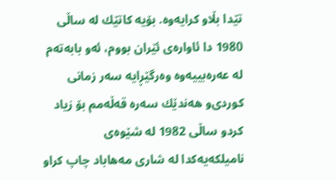تێدا بڵاو كرایه‌وه‌. بۆیه‌ كاتێك له‌ ساڵى 1980 دا ئاواره‌ى ئێران بووم، ئه‌و بابه‌ته‌م له‌ عه‌ره‌بییه‌وه‌ ‌وه‌رگێڕایه‌ سه‌ر زمانى كوردى‌و هه‌ندێك سه‌ره‌ قه‌ڵه‌مم بۆ زیاد كردو ساڵى 1982 له‌ شێوه‌ى نامیلكه‌یه‌كدا له‌ شارى مه‌هاباد چاپ كراو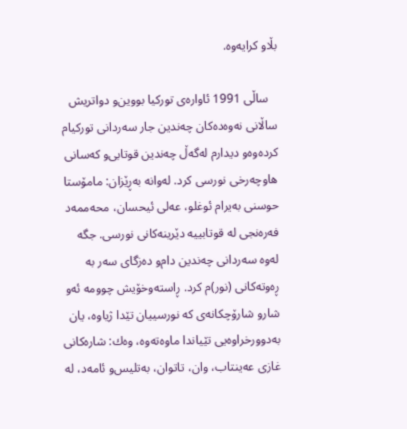بڵاو كرایه‌وه‌.

   ساڵى 1991 ئاواره‌ى توركیا بووین‌و دواتریش ساڵانى نه‌وه‌ده‌كان چه‌ندین جار سه‌ردانى توركیام كرده‌وه‌و دیدارم له‌گه‌ڵ چه‌ندین قوتابى‌و كه‌سانى هاوچه‌رخى نورسى كرد. له‌وانه‌ به‌ڕێزان: مامۆستا حوسنى به‌یرام ئوغلو، عه‌لى ئیحسان، محه‌ممه‌د فه‌ره‌نجى له‌ قوتابییه‌ دێرینه‌كانى نورسى. جگه‌ له‌وه‌ سه‌ردانى چه‌ندین دام‌و ده‌زگاى سه‌ر به‌ ڕه‌وته‌كانى (نور)م كرد. ڕاسته‌وخۆیش چوومه‌ ئه‌و شارو شارۆچكانه‌ى كه‌ نورسییان تێدا ژیاوه‌، یان به‌دوورخراوه‌یى تێیاندا ماوه‌ته‌وه‌، ‌وه‌ك: شاره‌كانى غازى عه‌ینتاب، ‌وان، تاتوان، به‌تلیس‌و ئامه‌د، له‌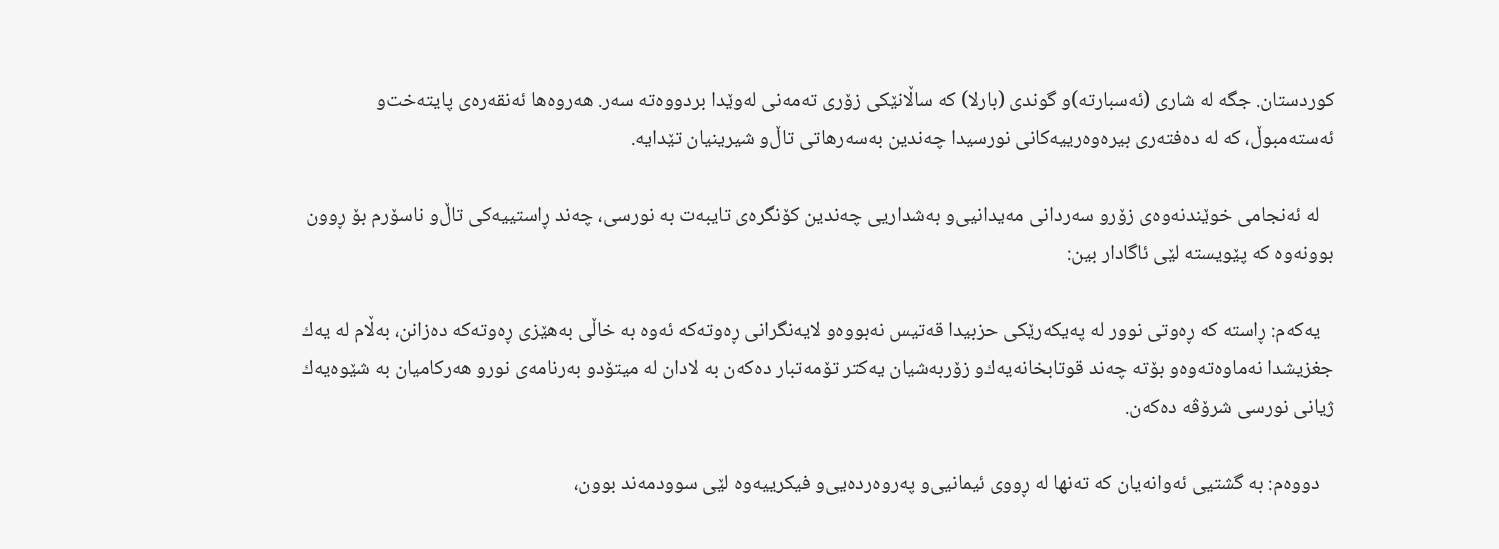كوردستان. جگه‌ له‌ شارى (ئه‌سبارته‌)و گوندى (بارلا) كه‌ ساڵانێكى زۆرى ته‌مه‌نى له‌وێدا بردووه‌ته‌ سه‌ر. هه‌روه‌ها ئه‌نقه‌ره‌ى پایته‌خت‌و ئه‌سته‌مبوڵ، كه‌ له‌ ده‌فته‌رى بیره‌وه‌رییه‌كانى نورسیدا چه‌ندین به‌سه‌رهاتى تاڵ‌و شیرینیان تێدایه‌.

   له‌ ئه‌نجامى خوێندنه‌وه‌ى زۆرو سه‌ردانى مه‌یدانیى‌و به‌شداریى چه‌ندین كۆنگره‌ى تایبه‌ت به‌ نورسى، چه‌ند ڕاستییه‌كى تاڵ‌و ناسۆرم بۆ ڕوون بوونه‌وه‌ كه‌ پێویسته‌ لێى ئاگادار بین:

   یه‌كه‌م: ڕاسته‌ كه‌ ڕه‌وتى نوور له‌ په‌یكه‌رێكى حزبیدا قه‌تیس نه‌بووه‌و لایه‌نگرانى ڕه‌وته‌كه‌ ئه‌وه‌ به‌ خاڵى به‌هێزى ڕه‌وته‌كه‌ ده‌زانن، به‌ڵام له‌ یه‌ك جغزیشدا نه‌ماوه‌ته‌وه‌و بۆته‌ چه‌ند قوتابخانه‌یه‌ك‌و زۆربه‌شیان یه‌كتر تۆمه‌تبار ده‌كه‌ن به‌ لادان له‌ میتۆدو به‌رنامه‌ى نور‌و هه‌ركامیان به‌ شێوه‌یه‌ك ژیانى نورسى شرۆڤه‌ ده‌كه‌ن.

   دووه‌م: به‌ گشتیى ئه‌وانه‌یان كه‌ ته‌نها له‌ ڕووى ئیمانیى‌و په‌روه‌رده‌یى‌و فیكرییه‌وه‌ لێى سوودمه‌ند بوون،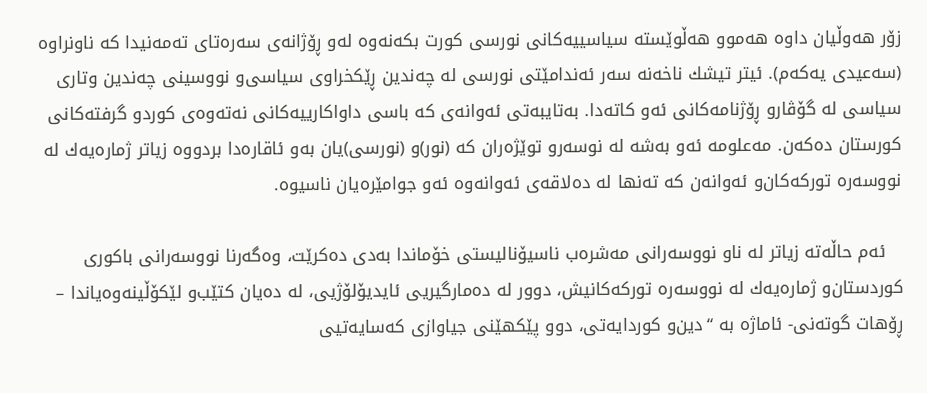زۆر هه‌وڵیان داوه‌ هه‌موو هه‌ڵوێسته‌ سیاسییه‌كانى نورسى كورت بكه‌نه‌وه‌ له‌و ڕۆژانه‌ى سه‌ره‌تاى ته‌مه‌نیدا كه‌ ناونراوه‌ (سه‌عیدى یه‌كه‌م). ئیتر تیشك ناخه‌نه‌ سه‌ر ئه‌ندامێتى نورسى له‌ چه‌ندین ڕێكخراوى سیاسى‌و نووسینى چه‌ندین ‌وتارى سیاسی له‌ گۆڤارو ڕۆژنامه‌كانى ئه‌و كاته‌دا. به‌تایبه‌تى ئه‌وانه‌ى كه‌ باسى داواكارییه‌كانى نه‌ته‌وه‌ى كوردو گرفته‌كانى كورستان ده‌كه‌ن. مه‌علومه‌ ئه‌و به‌شه‌ له‌ نوسه‌رو توێژه‌ران كه‌ (نور)و (نورسى)یان به‌و ئاقاره‌دا بردووه‌ زیاتر ژماره‌یه‌ك له‌ نووسه‌ره‌ توركه‌كان‌و ئه‌وانه‌ن كه‌ ته‌نها له‌ ده‌لاقه‌ى ئه‌وانه‌وه‌ ئه‌و جوامێره‌یان ناسیوه‌.

   ئه‌م حاڵه‌ته‌ زیاتر له‌ ناو نووسه‌رانى مه‌شره‌ب ناسیۆنالیستى خۆماندا به‌دى ده‌كرێت، وه‌گه‌رنا نووسه‌رانى باكورى كوردستان‌و ژماره‌یه‌ك له‌ نووسه‌ره‌ توركه‌كانیش، دوور له‌ ده‌مارگیریی ئایدیۆلۆژیی، له‌ ده‌یان كتێب‌و لێكۆڵینه‌وه‌یاندا – ڕۆهات گوته‌نى- ئاماژه‌ به‌ “دین‌و كوردایه‌تى، دوو پێكهێنى جیاوازى كه‌سایه‌تیی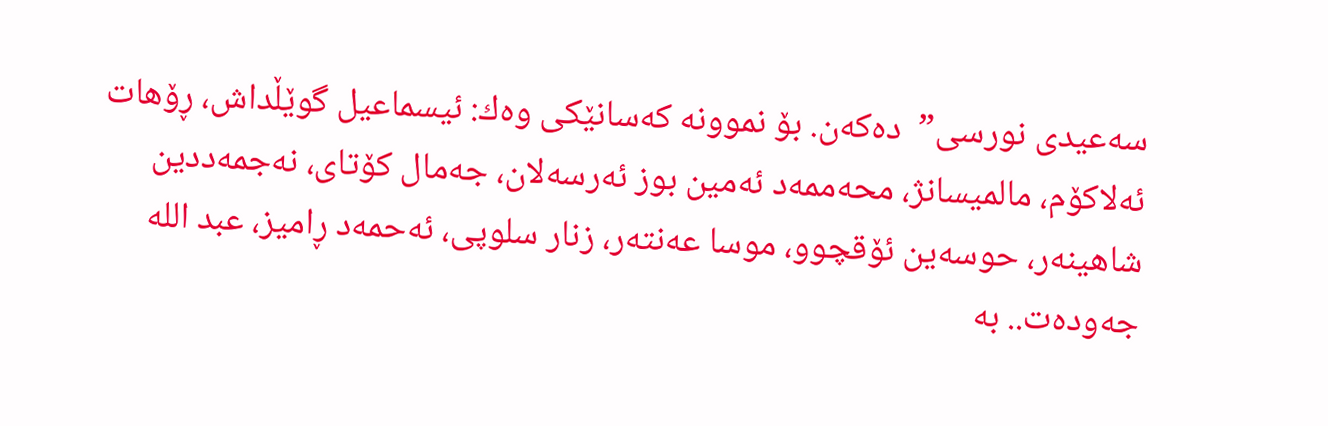سه‌عیدى نورسی”  ده‌كه‌ن. بۆ نموونه‌ كه‌سانێكى وه‌ك: ئیسماعیل گوێڵداش، ڕۆهات ئه‌لاكۆم، مالمیسانژ، محه‌ممه‌د ئه‌مین بوز ئه‌رسه‌لان، جه‌مال كۆتاى، نه‌جمه‌ددین شاهینه‌ر، حوسه‌ین ئۆقچوو، موسا عه‌نته‌ر، زنار سلوپى، ئه‌حمه‌د ڕامیز، عبد الله جه‌وده‌ت.. به‌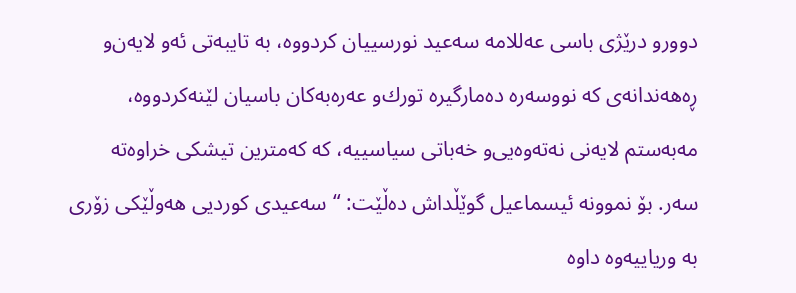دوورو درێژى باسى عه‌للامه‌ سه‌عید نورسییان كردووه‌، به‌ تایبه‌تى ئه‌و لایه‌ن‌و ڕه‌هه‌ندانه‌ى كه‌ نووسه‌ره‌ ده‌مارگیره‌ تورك‌و عه‌ره‌به‌كان باسیان لێنه‌كردووه‌، مه‌به‌ستم لایه‌نى نه‌ته‌وه‌یی‌و خه‌باتى سیاسییه‌، كه‌ كه‌مترین تیشكى خراوه‌ته‌ سه‌ر. بۆ نموونه‌ ئیسماعیل گوێڵداش ده‌ڵێت: “سه‌عیدى كوردیی هه‌وڵێكى زۆرى به‌ وریاییه‌وه‌ داوه‌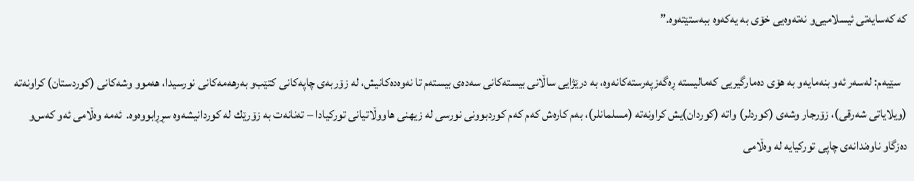كه‌ كه‌سایه‌تى ئیسلامیی‌و نه‌ته‌وه‌یی خۆى به‌ یه‌كه‌وه‌ ببه‌ستێته‌وه‌.”

   سێیه‌م: له‌سه‌ر ئه‌و بنه‌مایه‌و به‌ هۆى ده‌مارگیریى كه‌مالیسته‌ ڕه‌گه‌زپه‌رسته‌كانه‌وه‌، به‌ درێژایى ساڵانى بیسته‌كانى سه‌ده‌ى بیسته‌م تا نه‌وه‌ده‌كانیش، له‌ زۆربه‌ى چاپه‌كانى كتێب‌و به‌رهه‌مه‌كانى نورسیدا، هه‌موو ‌وشه‌كانى (كوردستان) كراونه‌ته‌ (ویلایاتى شه‌رقى)، زۆرجار ‌وشه‌ى (كوردلر) واته‌ (كوردان)یش كراونه‌ته‌ (مسلمانلر)، به‌م كاره‌ش كه‌م كه‌م كوردبوونى نورسى له‌ زیهنى هاووڵاتیانى توركیادا – ته‌نانه‌ت به‌ زۆرێك له‌ كوردانیشه‌وه‌ سڕڕابووه‌وه‌.  ئه‌مه‌ ‌وه‌ڵامى ئه‌و كه‌س‌و ده‌زگاو ناوه‌ندانه‌ى چاپى توركیایه‌ له‌ ‌وه‌ڵامى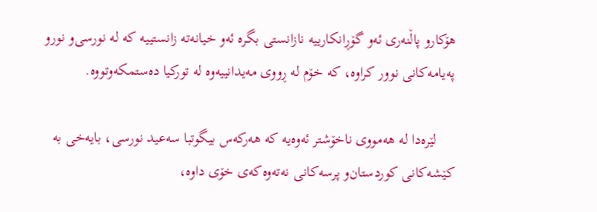هۆكارو پاڵنه‌رى ئه‌و گۆڕانكارییه‌ نازانستى بگره‌ ئه‌و خیانه‌ته‌ زانستییه‌ كه‌ له‌ نورسى‌و نورو په‌یامه‌كانى نوور كراوه‌، كه‌ خۆم له‌ ڕووى مه‌یدانییه‌وه‌ له‌ توركیا ده‌ستمكه‌وتووه‌.

     لێره‌دا له‌ هه‌مووى ناخۆشتر ئه‌وه‌یه‌ كه‌ هه‌ركه‌س بیگوتبا سه‌عید نورسى، بایه‌خى به‌ كێشه‌كانى كوردستان‌و پرسه‌كانى نه‌ته‌وه‌كه‌ى خۆى داوه‌،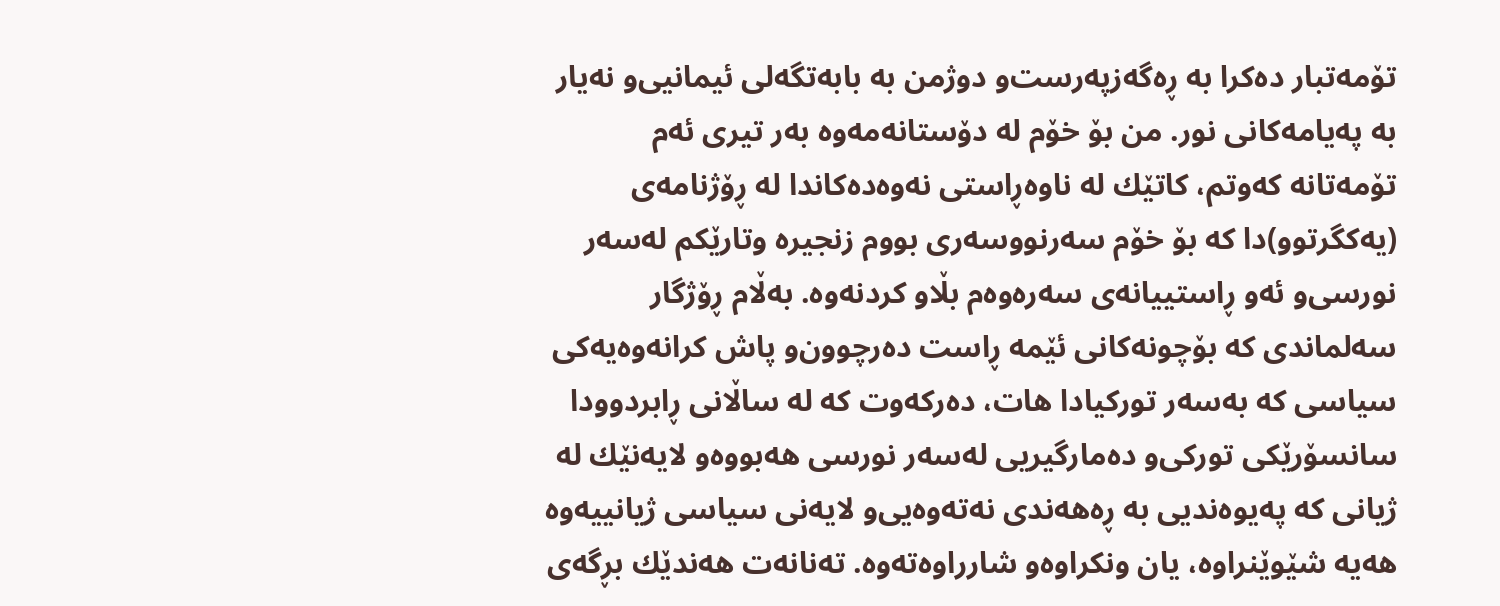تۆمه‌تبار ده‌كرا به‌ ڕه‌گه‌زپه‌رست‌و دوژمن به‌ بابه‌تگه‌لى ئیمانیى‌و نه‌یار به‌ په‌یامه‌كانى نور. من بۆ خۆم له‌ دۆستانه‌مه‌وه‌ به‌ر تیرى ئه‌م تۆمه‌تانه‌ كه‌وتم، كاتێك له‌ ناوه‌ڕاستى نه‌وه‌ده‌كاندا له‌ ڕۆژنامه‌ى (یه‌كگرتوو)دا كه‌ بۆ خۆم سه‌رنووسه‌رى بووم زنجیره‌ ‌وتارێكم له‌سه‌ر نورسى‌و ئه‌و ڕاستییانه‌ى سه‌ره‌وه‌م بڵاو كردنه‌وه‌. به‌ڵام ڕۆژگار سه‌لماندى كه‌ بۆچونه‌كانى ئێمه‌ ڕاست ده‌رچوون‌و پاش كرانه‌وه‌یه‌كى سیاسى كه‌ به‌سه‌ر توركیادا هات، ده‌ركه‌وت كه‌ له‌ ساڵانى ڕابردوودا سانسۆرێكى توركى‌و ده‌مارگیریى له‌سه‌ر نورسى هه‌بووه‌و لایه‌نێك له‌ ژیانى كه‌ په‌یوه‌ندیى به‌ ڕه‌هه‌ندى نه‌ته‌وه‌یى‌و لایه‌نى سیاسى ژیانییه‌وه‌ هه‌یه‌ شێوێنراوه‌، یان ‌ونكراوه‌و شارراوه‌ته‌وه‌. ته‌نانه‌ت هه‌ندێك بڕگه‌ى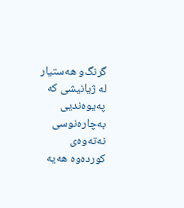گرنگ‌و هه‌ستیار له‌ ژیانیشى كه‌ په‌یوه‌ندیى به‌چاره‌نوسى نه‌ته‌وه‌ى كورده‌وه‌ هه‌یه‌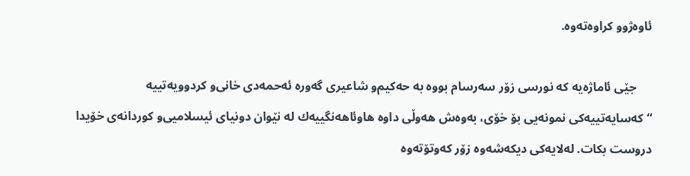ئاوه‌ژوو كراوه‌ته‌وه‌.

     جێى ئاماژه‌یه‌ كه‌ نورسى زۆر سه‌رسام بووه‌ به‌ حه‌كیم‌و شاعیرى گه‌وره‌ ئه‌حمه‌دى خانى‌و كردوویه‌تییه‌ “كه‌سایه‌تییه‌كى نمونه‌یى بۆ خۆى، به‌وه‌ش هه‌وڵى داوه‌ هاوئاهه‌نگییه‌ك له‌ نێوان دونیاى ئیسلامیى‌و كوردانه‌ى خۆیدا دروست بكات. له‌لایه‌كى دیكه‌شه‌وه‌ زۆر كه‌وتۆته‌وه‌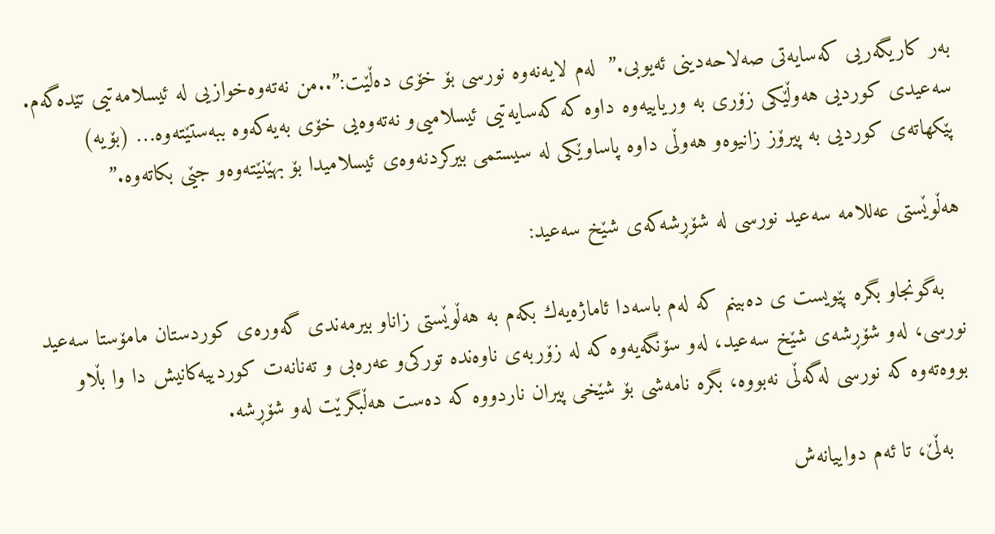به‌ر كاریگه‌ریى كه‌سایه‌تى صه‌لاحه‌دینى ئه‌یوبى.”  له‌م لایه‌نه‌وه‌ نورسى بۆ خۆى ده‌ڵێت:”..من نه‌ته‌وه‌خوازیى له‌ ئیسلامه‌تیی تێده‌گه‌م. سه‌عیدى كوردیى هه‌وڵێكى زۆرى به‌ ‌وریاییه‌وه‌ داوه‌ كه‌ كه‌سایه‌تیى ئیسلامیى‌و نه‌ته‌وه‌یى خۆى به‌یه‌كه‌وه‌ ببه‌ستێته‌وه‌… (بۆیه‌) پێكهاته‌ى كوردیى به‌ پیرۆز زانیوه‌و هه‌وڵى داوه‌ پاساوێكى له‌ سیستمى بیركردنه‌وه‌ى ئیسلامیدا بۆ بهێنێته‌وه‌و جێى بكاته‌وه‌.”

هه‌ڵوێستى عه‌للامه‌ سه‌عید نورسى له‌ شۆڕشه‌كه‌ى شێخ سه‌عید:

   به‌گونجاو بگره‌ پێویست ى ده‌بینم كه‌ له‌م باسه‌دا ئاماژه‌یه‌ك بكه‌م به‌ هه‌ڵوێستى زاناو بیرمه‌ندى گه‌وره‌ى كوردستان مامۆستا سه‌عید نورسى، له‌و شۆڕشه‌ى شێخ سه‌عید، له‌و سۆنگه‌یه‌وه‌ كه‌ له‌ زۆربه‌ى ناوه‌نده‌ توركى‌و عه‌ره‌بی و ته‌نانه‌ت كوردییه‌كانیش دا وا بڵاو بووه‌ته‌وه‌ كه‌ نورسى له‌گه‌ڵى نه‌بووه‌، بگره‌ نامه‌شى بۆ شێخى پیران ناردووه‌ كه‌ ده‌ست هه‌ڵبگرێت له‌و شۆڕشه‌.

   به‌ڵێ، تا ئه‌م دواییانه‌ش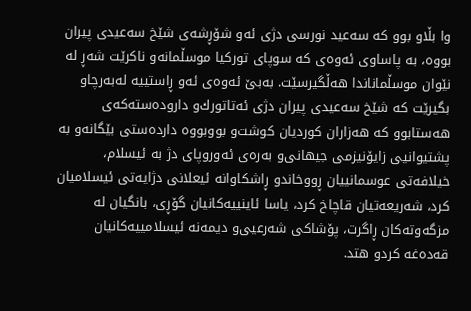وا بڵاو بوو كه‌ سه‌عید نورسى دژى ئه‌و شۆڕشه‌ى شێخ سه‌عیدى پیران بووه‌، به‌ پاساوى ئه‌وه‌ى كه‌ سوپاى توركیا موسڵمانه‌و ناكرێت شه‌ڕ له‌ نێوان موسڵماناندا هه‌ڵگیرسێت. به‌بێ ئه‌وه‌ى ئه‌و ڕاستییه‌ له‌به‌رچاو بگیرێت كه‌ شێخ سه‌عیدى پیران دژى ئه‌تاتورك‌و داروده‌سته‌كه‌ى هه‌ستابوو كه‌ هه‌زاران كوردیان كوشت‌و بووبووه‌ دارده‌ستى بێگانه‌و به‌ پشتیوانیى زایۆنیزمى جیهانى‌و به‌ره‌ى ئه‌وروپاى دژ به‌ ئیسلام، خیلافه‌تى عوسمانییان ڕووخاندو ڕاشكاوانه‌ ئیعلانى دژایه‌تى ئیسلامیان كرد، شه‌ریعه‌تیان قاچاخ كرد، یاسا ئاینییه‌كانیان گۆڕى، بانگیان له‌ مزگه‌وته‌كان ڕاگرت، پۆشاكى شه‌رعیی‌و دیمه‌نه‌ ئیسلامییه‌كانیان قه‌ده‌غه‌ كردو هتد.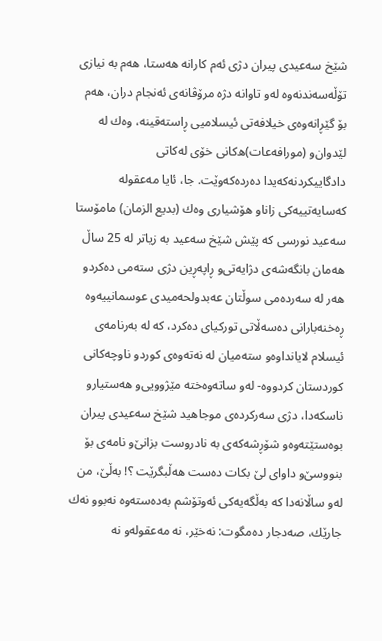شێخ سه‌عیدى پیران دژى ئه‌م كارانه‌ هه‌ستا، هه‌م به‌ نیازى تۆڵه‌سه‌ندنه‌وه‌ له‌و تاوانه‌ دژه‌ مرۆڤانه‌ى ئه‌نجام دران، هه‌م بۆ گێڕانه‌وه‌ى خیلافه‌تى ئیسلامیى ڕاسته‌قینه‌، وه‌ك له‌ لێدوان‌و (مورافه‌عات)ه‌كانى خۆى له‌كاتى دادگاییكردنه‌كه‌یدا ده‌رده‌كه‌وێت. جا، ئایا مه‌عقوله‌ كه‌سایه‌تییه‌كى زاناو هۆشیارى وه‌ك (بدیع الزمان) مامۆستا سه‌عید نورسی كه‌ پێش شێخ سه‌عید به‌ زیاتر له‌ 25 ساڵ هه‌مان بانگه‌شه‌ى دژایه‌تى‌و ڕاپه‌ڕین دژى سته‌مى ده‌كردو هه‌ر له‌ سه‌رده‌مى سوڵتان عه‌بدولحه‌میدى عوسمانییه‌وه‌ ڕه‌خنه‌بارانى ده‌سه‌ڵاتى توركیاى ده‌كرد، كه‌ له‌ به‌رنامه‌ى ئیسلام لایانداوه‌و سته‌میان له‌ نه‌ته‌وه‌ى كوردو ناوچه‌كانى كوردستان كردووه‌- له‌و ساته‌وه‌خته‌ مێژوویى‌و هه‌ستیارو ناسكه‌دا، دژى سه‌ركرده‌ى موجاهید شێخ سه‌عیدى پیران بوه‌ستێته‌وه‌و شۆڕشه‌كه‌ى به‌ نادروست بزانێ‌و نامه‌ى بۆ بنووسێ‌و داواى لێ بكات ده‌ست هه‌ڵبگرێت ؟! به‌ڵێ، من له‌و ساڵانه‌دا كه‌ به‌ڵگه‌یه‌كى ئه‌وتۆشم به‌ده‌سته‌وه‌ نه‌بوو نه‌ك جارێك، صه‌دجار ده‌مگوت: نه‌خێر، نه‌ مه‌عقوله‌و نه‌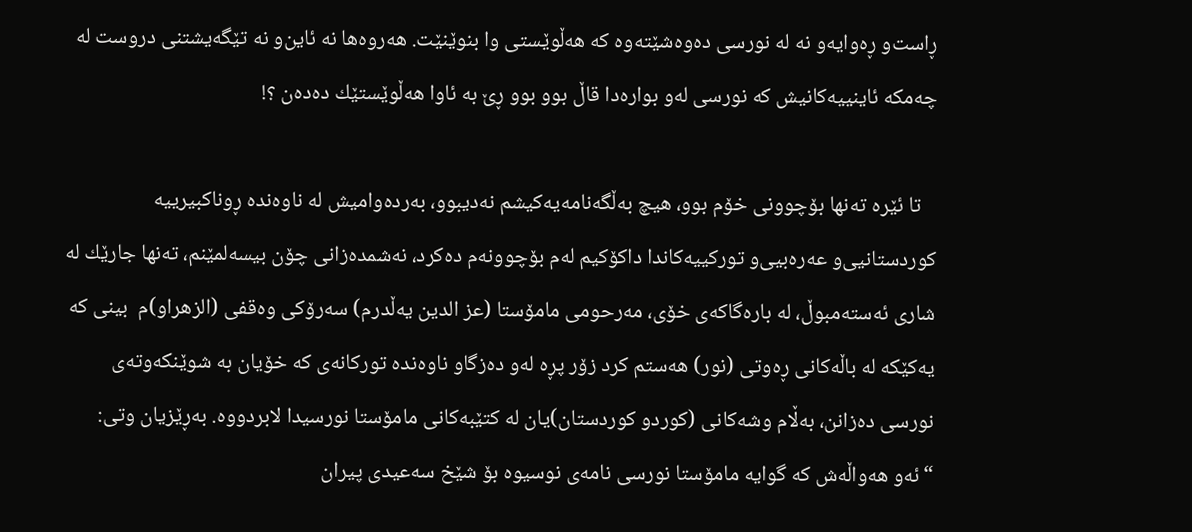ڕاست‌و ڕه‌وایه‌و نه‌ له‌ نورسى ده‌وه‌شێته‌وه‌ كه‌ هه‌ڵوێستى وا بنوێنێت. هه‌روه‌ها نه‌ ئاین‌و نه‌ تێگه‌یشتنى دروست له‌ چه‌مكه‌ ئاینییه‌كانیش كه‌ نورسى له‌و بواره‌دا قاڵ بوو بوو ڕێ به‌ ئاوا هه‌ڵوێستێك ده‌ده‌ن ؟!

   تا ئێره‌ ته‌نها بۆچوونى خۆم بوو، هیچ به‌ڵگه‌نامه‌یه‌كیشم نه‌دیبوو، به‌رده‌وامیش له‌ ناوه‌نده‌ ڕوناكبیرییه‌ كوردستانیى‌و عه‌ره‌بیى‌و توركییه‌كاندا داكۆكیم له‌م بۆچوونه‌م ده‌كرد، نه‌شمده‌زانى چۆن بیسه‌لمێنم، ته‌نها جارێك له‌ شارى ئه‌سته‌مبوڵ، له‌ باره‌گاكه‌ى خۆى، مه‌رحومى مامۆستا (عز الدین یه‌ڵدرم) سه‌رۆكى وه‌قفى (الزهرا‌و)م  بینى كه‌ یه‌كێكه‌ له‌ باڵه‌كانى ڕه‌وتى (نور) هه‌ستم كرد زۆر پڕه‌ له‌و ده‌زگاو ناوه‌نده‌ توركانه‌ى كه‌ خۆیان به‌ شوێنكه‌وته‌ى نورسى ده‌زانن، به‌ڵام وشه‌كانى (كوردو كوردستان)یان له‌ كتێبه‌كانى مامۆستا نورسیدا لابردووه‌. به‌ڕێزیان وتى: “ئه‌و هه‌واڵه‌ش كه‌ گوایه‌ مامۆستا نورسى نامه‌ى نوسیوه‌ بۆ شێخ سه‌عیدى پیران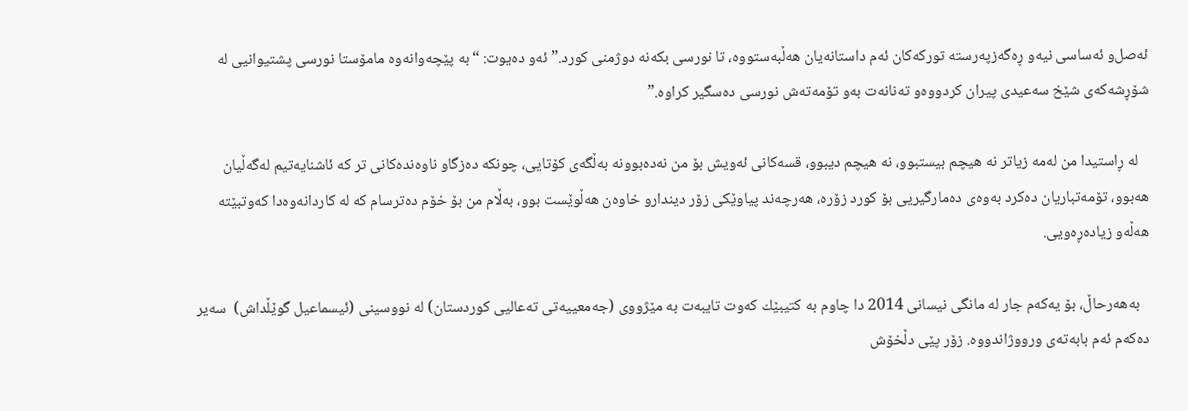ئه‌صل‌و ئه‌ساسى نیه‌و ڕه‌گه‌زپه‌رسته‌ توركه‌كان ئه‌م داستانه‌یان هه‌ڵبه‌ستووه‌، تا نورسى بكه‌نه‌ دوژمنى كورد.” ئه‌و ده‌یوت: “به‌ پێچه‌وانه‌وه‌ مامۆستا نورسى پشتیوانیى له‌ شۆڕشه‌كه‌ى شێخ سه‌عیدى پیران كردووه‌و ته‌نانه‌ت به‌و تۆمه‌ته‌ش نورسى ده‌سگیر كراوه‌.”

   له‌ ڕاستیدا من له‌مه‌ زیاتر نه‌ هیچم بیستبوو، نه‌ هیچم دیبوو، قسه‌كانى ئه‌ویش بۆ من نه‌ده‌بوونه‌ به‌ڵگه‌ى كۆتایی، چونكه‌ ده‌زگاو ناوه‌نده‌كانى تر كه‌ ئاشنایه‌تیم له‌گه‌ڵیان هه‌بوو، تۆمه‌تباریان ده‌كرد به‌وه‌ى ده‌مارگیریى بۆ كورد زۆره‌، هه‌رچه‌ند پیاوێكى زۆر دیندارو خاوه‌ن هه‌ڵوێست بوو، به‌ڵام من بۆ خۆم ده‌ترسام كه‌ له‌ كاردانه‌وه‌دا كه‌وتبێته‌ هه‌ڵه‌و زیاده‌ڕه‌ویى.

   به‌هه‌رحاڵ، بۆ یه‌كه‌م جار له‌ مانگى نیسانى 2014 دا چاوم به‌ كتیبێك كه‌وت تایبه‌ت به‌ مێژووى (جه‌معییه‌تى ته‌عالیى كوردستان) له‌ نووسینى (ئیسماعیل گوێڵداش)  سه‌یر ده‌كه‌م ئه‌م بابه‌ته‌ى ورووژاندووه‌. زۆر پێى دڵخۆش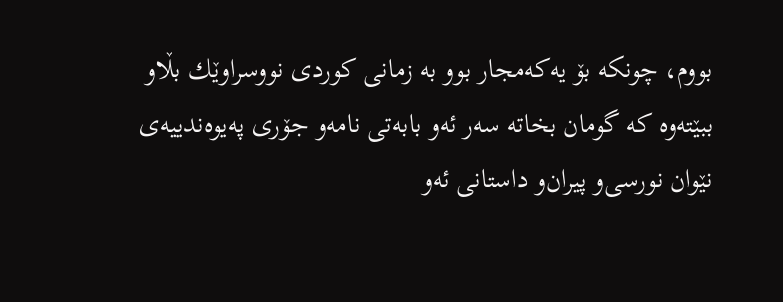بووم، چونكه‌ بۆ یه‌كه‌مجار بوو به‌ زمانى كوردى نووسراوێك بڵاو ببێته‌وه‌ كه‌ گومان بخاته‌ سه‌ر ئه‌و بابه‌تى نامه‌و جۆرى په‌یوه‌ندییه‌ى نێوان نورسى‌و پیران‌و داستانى ئه‌و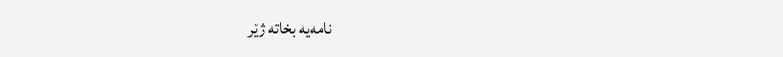نامه‌یه‌ بخاته‌ ژێر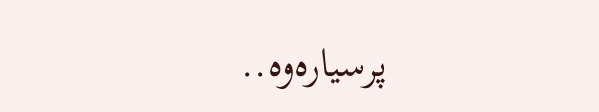پرسیاره‌وه‌..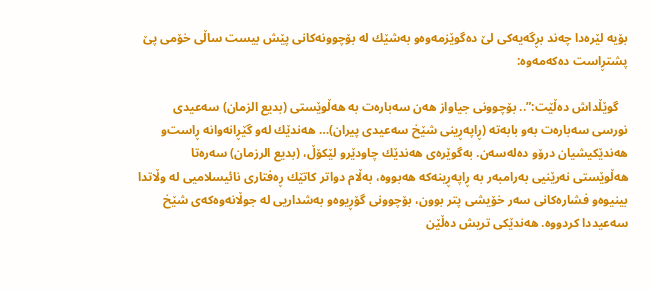بۆیه‌ لێره‌دا چه‌ند بڕگه‌یه‌كى لێ ده‌گوێزمه‌وه‌و به‌شێك له‌ بۆچوونه‌كانى پێش بیست ساڵى خۆمى پێ پشتڕاست ده‌كه‌مه‌وه‌:

   گوێڵداش ده‌ڵێت:”.. بۆچوونى جیاواز هه‌ن سه‌باره‌ت به‌ هه‌ڵوێستى (بدیع الزمان) سه‌عیدى نورسى سه‌باره‌ت به‌و بابه‌ته‌ (ڕاپه‌ڕینى شێخ سه‌عیدى پیران)… هه‌ندێك له‌و گێڕانه‌وانه‌ ڕاست‌و هه‌ندێكیشیان درۆو ده‌له‌سه‌ن. به‌گوێره‌ى هه‌ندێك چاودێرو لێكۆڵ، (بدیع الرزمان) سه‌ره‌تا هه‌ڵوێستى نه‌رێنیى به‌رامبه‌ر به‌ ڕاپه‌ڕینه‌كه‌ هه‌بووه‌، به‌ڵام دواتر كاتێك ڕه‌فتارى نائیسلامیى له‌ وڵاتدا بینیوه‌و فشاره‌كانى سه‌ر خۆیشى پتر بوون، بۆچوونى گۆڕیوه‌و به‌شداریى له‌ جوڵانه‌وه‌كه‌ى شێخ سه‌عیددا كردووه‌. هه‌ندێكى تریش ده‌ڵێن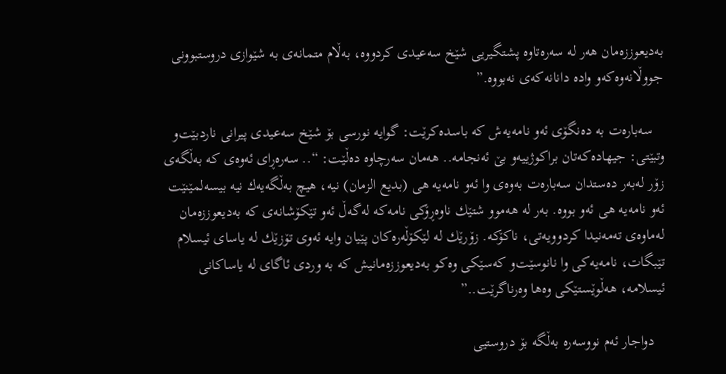به‌دیعوززه‌مان هه‌ر له‌ سه‌ره‌تاوه‌ پشتگیریى شێخ سه‌عیدى كردووه‌، به‌ڵام متمانه‌ى به‌ شێوازى دروستبوونى جووڵانه‌وه‌كه‌و واده‌ دانانه‌كه‌ى نه‌بووه‌.”

   سه‌باره‌ت به‌ ده‌نگۆى ئه‌و نامه‌یه‌ش كه‌ باسده‌كرێت: گوایه‌ نورسى بۆ شێخ سه‌عیدى پیرانى ناردبێت‌و وتبێتى: جیهاده‌كه‌تان براكوژییه‌و بێ ئه‌نجامه‌.. هه‌مان سه‌رچاوه‌ ده‌ڵێت: “.. سه‌ره‌ڕاى ئه‌وه‌ى كه‌ به‌ڵگه‌ى زۆر له‌به‌ر ده‌ستدان سه‌باره‌ت به‌وه‌ى وا ئه‌و نامه‌یه‌ هى (بدیع الزمان) نیه‌، هیچ به‌ڵگه‌یه‌ك نیه‌ بیسه‌لمێنێت ئه‌و نامه‌یه‌ هى ئه‌و بووه‌. به‌ر له‌ هه‌موو شتێك ناوه‌ڕۆكى نامه‌كه‌ له‌گه‌ڵ ئه‌و تێكۆشانه‌ى كه‌ به‌دیعوززه‌مان له‌ماوه‌ى ته‌مه‌نیدا كردوویه‌تى، ناكۆكه‌. زۆرێك له‌ لێكۆڵه‌ره‌كان پێیان وایه‌ ئه‌وى تۆزێك له‌ یاساى ئیسلام تێبگات، نامه‌یه‌كى وا نانوسێت‌و كه‌سێكى وه‌كو به‌دیعوززه‌مانیش كه‌ به‌ وردى ئاگاى له‌ یاساكانى ئیسلامه‌، هه‌ڵوێستێكى وه‌ها وه‌رناگرێت..”

   دواجار ئه‌م نووسه‌ره‌ به‌ڵگه‌ بۆ دروستیى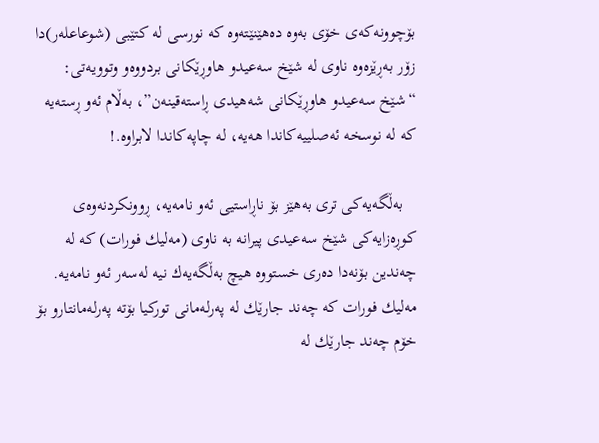بۆچوونه‌كه‌ى خۆى به‌وه‌ ده‌هێنێته‌وه‌ كه‌ نورسى له‌ كتێبى (شوعاعله‌ر)دا زۆر به‌ڕێزه‌وه‌ ناوى له‌ شێخ سه‌عیدو هاوڕێكانى بردووه‌و وتوویه‌تى: “شێخ سه‌عیدو هاوڕێكانى شه‌هیدى ڕاسته‌قینه‌ن”، به‌ڵام ئه‌و ڕسته‌یه‌ كه‌ له‌ نوسخه‌ ئه‌صلییه‌كاندا هه‌یه‌، له‌ چاپه‌كاندا لابراوه‌.!

   به‌ڵگه‌یه‌كى ترى به‌هێز بۆ ناڕاستیى ئه‌و نامه‌یه‌، ڕوونكردنه‌وه‌ى كوڕه‌زایه‌كى شێخ سه‌عیدى پیرانه‌ به‌ ناوى (مه‌لیك فورات) كه‌ له‌ چه‌ندین بۆنه‌دا ده‌رى خستووه‌ هیچ به‌ڵگه‌یه‌ك نیه‌ له‌سه‌ر ئه‌و نامه‌یه‌. مه‌لیك فورات كه‌ چه‌ند جارێك له‌ په‌رله‌مانى توركیا بۆته‌ په‌رله‌مانتارو بۆ خۆم چه‌ند جارێك له‌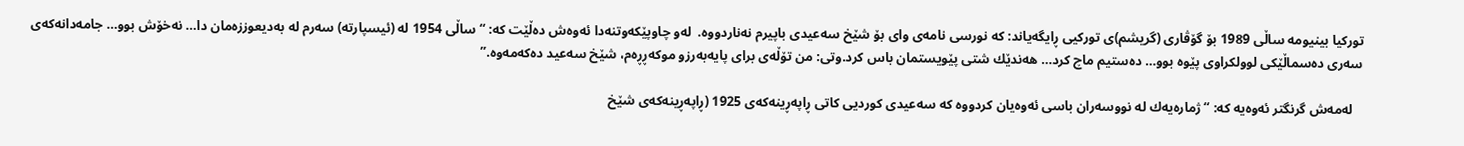توركیا بینیومه‌ ساڵى 1989 بۆ گۆڤارى (گریشم)ى توركیى ڕایگه‌یاند: كه‌ نورسى نامه‌ى واى بۆ شێخ سه‌عیدى باپیرم نه‌ناردووه‌.  له‌و چاوپێكه‌وتنه‌دا ئه‌وه‌ش ده‌ڵێت كه‌: “ساڵى 1954 له‌ (ئیسپارته‌) سه‌رم له‌ به‌دیعوززه‌مان دا… نه‌خۆش بوو… جامه‌دانه‌كه‌ى سه‌رى ده‌سماڵێكى لوولكراوى پێوه‌ بوو… ده‌ستیم ماچ كرد… هه‌ندێك شتى پێویستمان باس كرد.وتى: من تۆڵه‌ى براى پایه‌به‌رزو موكه‌ڕڕه‌م، شێخ سه‌عید ده‌كه‌مه‌وه‌.”

   له‌مه‌ش گرنگتر ئه‌وه‌یه‌ كه‌: “ژماره‌یه‌ك له‌ نووسه‌ران باسى ئه‌وه‌یان كردووه‌ كه‌ سه‌عیدى كوردیى كاتى ڕاپه‌ڕینه‌كه‌ى 1925 (ڕاپه‌ڕینه‌كه‌ى شێخ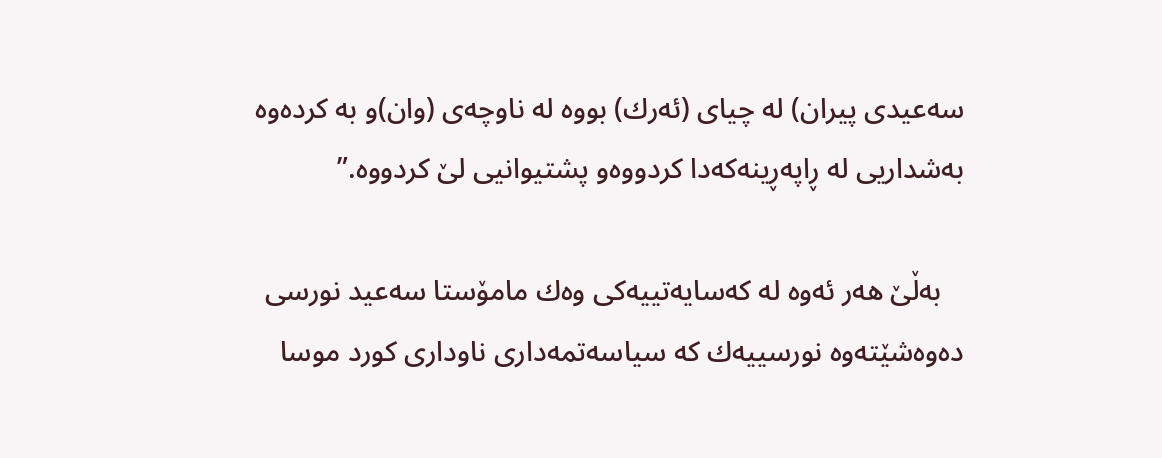سه‌عیدى پیران) له‌ چیاى (ئه‌رك) بووه‌ له‌ ناوچه‌ى (وان)و به‌ كرده‌وه‌ به‌شداریى له‌ ڕاپه‌ڕینه‌كه‌دا كردووه‌و پشتیوانیى لێ كردووه‌.”

   به‌ڵێ هه‌ر ئه‌وه‌ له‌ كه‌سایه‌تییه‌كى وه‌ك مامۆستا سه‌عید نورسى ده‌وه‌شێته‌وه‌ نورسییه‌ك كه‌ سیاسه‌تمه‌دارى ناودارى كورد موسا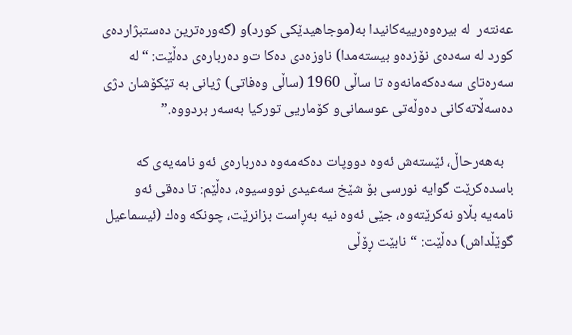عه‌نته‌ر  له‌ بیره‌وه‌رییه‌كانیدا به‌(موجاهیدێكى كورد)و (گه‌وره‌ترین ده‌ستبژارده‌ى كورد له‌ سه‌ده‌ى نۆزده‌و بیسته‌مدا) ناوزه‌دى ده‌كا ت‌و ده‌رباره‌ى ده‌ڵێت: “له‌ سه‌ره‌تاى سه‌ده‌كه‌مانه‌وه‌ تا ساڵى 1960 (ساڵى وه‌فاتى) ژیانى به‌ تێكۆشان دژى ده‌سه‌ڵاته‌كانى ده‌وڵه‌تى عوسمانى‌و كۆماریى توركیا به‌سه‌ر بردووه‌.”

   به‌هه‌رحاڵ، ئێسته‌ش ئه‌وه‌ دووپات ده‌كه‌مه‌وه‌ ده‌رباره‌ى ئه‌و نامه‌یه‌ى كه‌ باسده‌كرێت گوایه‌ نورسى بۆ شێخ سه‌عیدى نووسیوه‌، ده‌ڵێم: تا ده‌قى ئه‌و نامه‌یه‌ بڵاو نه‌كرێته‌وه‌، جێى ئه‌وه‌ نیه‌ به‌ڕاست بزانرێت، چونكه‌ وه‌ك (ئیسماعیل گوێڵداش) ده‌ڵێت: “نابێت ڕۆڵى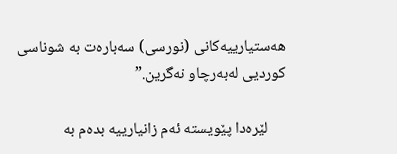هه‌ستیارییه‌كانى (نورسى) سه‌باره‌ت به‌ شوناسى كوردیى له‌به‌رچاو نه‌گرین.”

     لێره‌دا پێویسته‌ ئه‌م زانیارییه‌ بده‌م به‌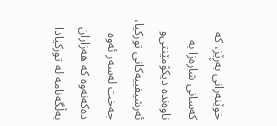خوێنه‌رانى به‌ڕێز، كه‌ كه‌سانى شاره‌زا به‌ ناوه‌نده‌ دیكۆمێنتى‌و ئه‌رشیفییه‌كانى توركیا، جه‌خت له‌سه‌ر ئه‌وه‌ ده‌كه‌نه‌وه‌ كه‌ هه‌زاران به‌ڵگه‌نامه‌ له‌ توركیادا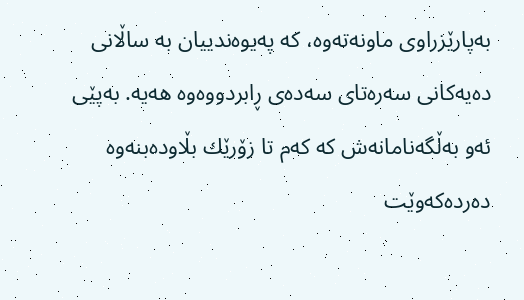به‌پارێزراوى ماونه‌ته‌وه‌، كه‌ په‌یوه‌ندییان به‌ ساڵانى ده‌یه‌كانى سه‌ره‌تاى سه‌ده‌ى ڕابردووه‌وه‌ هه‌یه‌. به‌پێى ئه‌و به‌ڵگه‌نامانه‌ش كه‌ كه‌م تا زۆرێك بڵاوده‌بنه‌وه‌ ده‌رده‌كه‌وێت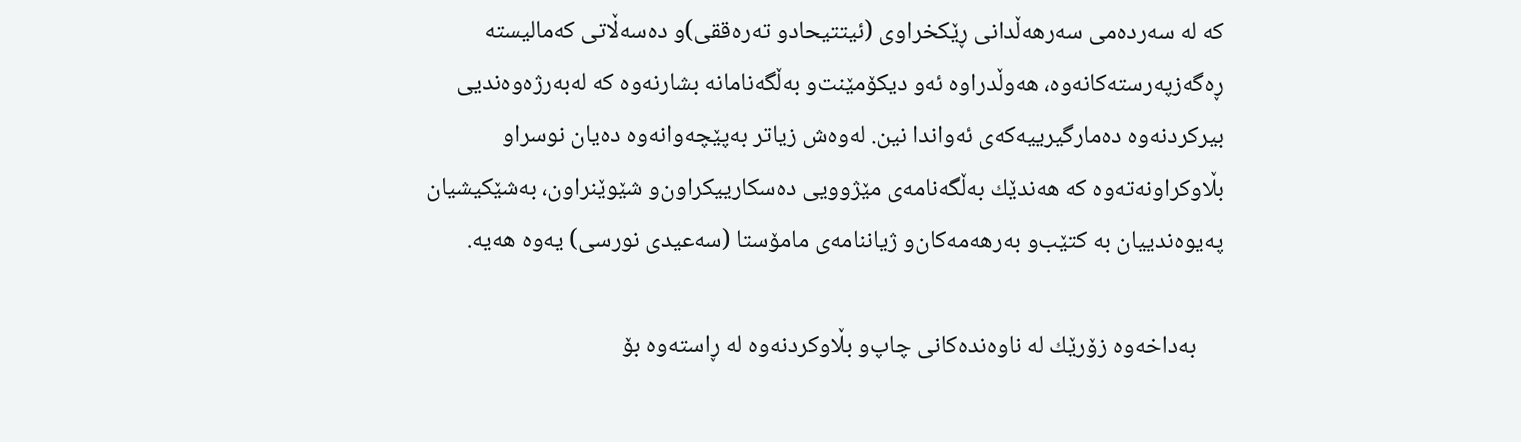كه‌ له‌ سه‌رده‌مى سه‌رهه‌ڵدانى ڕێكخراوى (ئیتتیحادو ته‌ره‌ققى)و ده‌سه‌ڵاتى كه‌مالیسته‌ ڕه‌گه‌زپه‌رسته‌كانه‌وه‌، هه‌وڵدراوه‌ ئه‌و دیكۆمێنت‌و به‌ڵگه‌نامانه‌ بشارنه‌وه‌ كه‌ له‌به‌رژه‌وه‌ندیى بیركردنه‌وه‌ ده‌مارگیرییه‌كه‌ى ئه‌واندا نین. له‌وه‌ش زیاتر به‌پێچه‌وانه‌وه‌ ده‌یان نوسراو بڵاوكراونه‌ته‌وه‌ كه‌ هه‌ندێك به‌ڵگه‌نامه‌ى مێژوویى ده‌سكارییكراون‌و شێوێنراون، به‌شێكیشیان په‌یوه‌ندییان به‌ كتێب‌و به‌رهه‌مه‌كان‌و ژیاننامه‌ى مامۆستا (سه‌عیدى نورسى) یه‌وه‌ هه‌یه‌.

     به‌داخه‌وه‌ زۆرێك له‌ ناوه‌نده‌كانى چاپ‌و بڵاوكردنه‌وه‌ له‌ ڕاسته‌وه‌ بۆ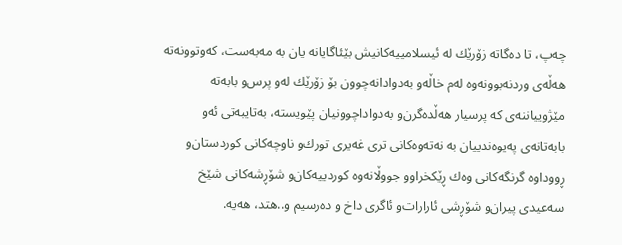چه‌پ، تا ده‌گاته‌ زۆرێك له‌ ئیسلامییه‌كانیش بێئاگایانه‌ یان به‌ مه‌به‌ست، كه‌وتوونه‌ته‌ هه‌ڵه‌ى وردنه‌بوونه‌وه‌ له‌م خاڵه‌و به‌دوادانه‌چوون بۆ زۆرێك له‌و پرس‌و بابه‌ته‌ مێژوییاننه‌ى كه‌ پرسیار هه‌ڵده‌گرن‌و به‌دواداچوونیان پێویسته‌، به‌تایبه‌تى ئه‌و بابه‌تانه‌ى په‌یوه‌ندییان به‌ نه‌ته‌وه‌كانى ترى غه‌یرى تورك‌و ناوچه‌كانى كوردستان‌و ڕووداوه‌ گرنگه‌كانى وه‌ك ڕێكخراوو جووڵانه‌وه‌ كوردییه‌كان‌و شۆڕشه‌كانى شێخ سه‌عیدى پیران‌و شۆڕشى ئارارات‌و ئاگرى داخ ‌و ده‌رسیم و..هتد، هه‌یه‌.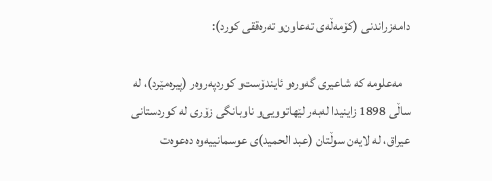دامه‌زراندنى (كۆمه‌ڵه‌ى ته‌عاون‌و ته‌ره‌ققى كورد):

   مه‌علومه‌ كه‌ شاعیرى گه‌وره‌و ئایندۆست‌و كوردپه‌روه‌ر (پیره‌مێرد)، له‌ ساڵى 1898 زاینیدا له‌به‌ر لێهاتوویى‌و ناوبانگى زۆرى له‌ كوردستانى عیراق، له‌ لایه‌ن سوڵتان (عبد الحمید)ى عوسمانییه‌وه‌ ده‌عوه‌ت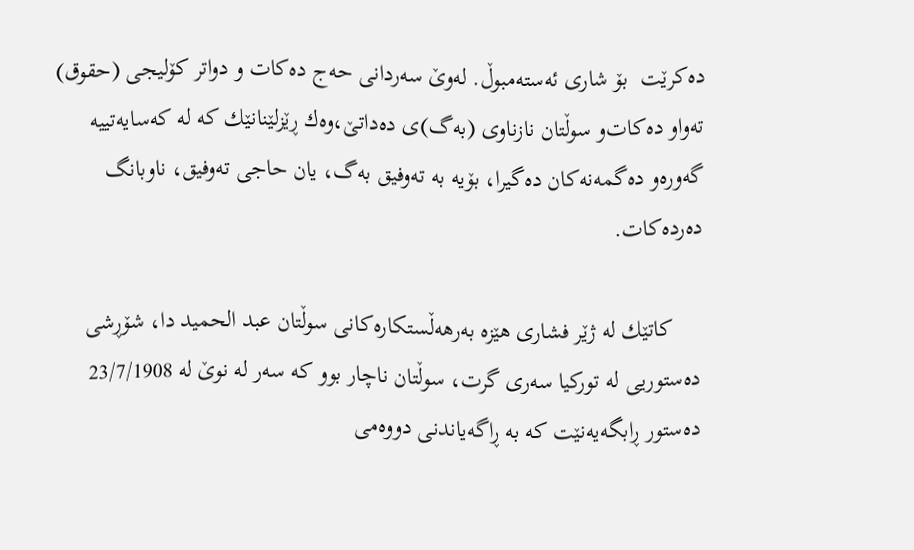ده‌كرێت  بۆ شارى ئه‌سته‌مبوڵ. له‌وێ سه‌ردانى حه‌ج ده‌كات و دواتر كۆلیجى (حقوق) ته‌واو ده‌كات‌و سوڵتان نازناوى (به‌گ)ى ده‌داتێ،‌وه‌ك ڕێزلێنانێك كه‌ له‌ كه‌سایه‌تییه‌ گه‌وره‌و ده‌گمه‌نه‌كان ده‌گیرا، بۆیه‌ به‌ ته‌وفیق به‌گ، یان حاجى ته‌وفیق، ناوبانگ ده‌رده‌كات.

     كاتێك له‌ ژێر فشارى هێزه‌ به‌رهه‌ڵستكاره‌كانى سوڵتان عبد الحمید دا، شۆڕشى ده‌ستوریى له‌ توركیا سه‌رى گرت، سوڵتان ناچار بوو كه‌ سه‌ر له‌ نوێ له‌ 23/7/1908 ده‌ستور ڕابگه‌یه‌نێت كه‌ به‌ ڕاگه‌یاندنى دووه‌مى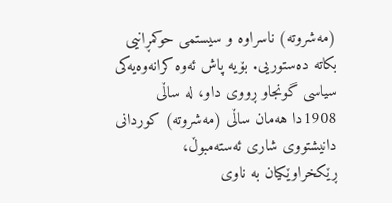(مه‌شروته‌) ناسراوه‌ و سیستمى حوكمڕانیى  بكاته‌ ده‌ستوریى. بۆیه‌ پاش ئه‌وه‌ كرانه‌وه‌یه‌كى سیاسى گونجاو ڕووى دا‌و، له‌ ساڵى 1908دا هه‌مان ساڵى (مه‌شروته‌) كوردانى دانیشتووى شارى ئه‌سته‌مبوڵ، ڕێكخراوێكیان به‌ ناوى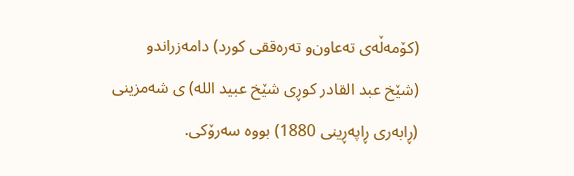(كۆمه‌ڵه‌ى ته‌عاون‌و ته‌ره‌ققى كورد) دامه‌زراندو (شێخ عبد القادر كوڕى شێخ عبید الله) ى شه‌مزینى (ڕابه‌رى ڕاپه‌ڕینى 1880) بووه‌ سه‌رۆكى.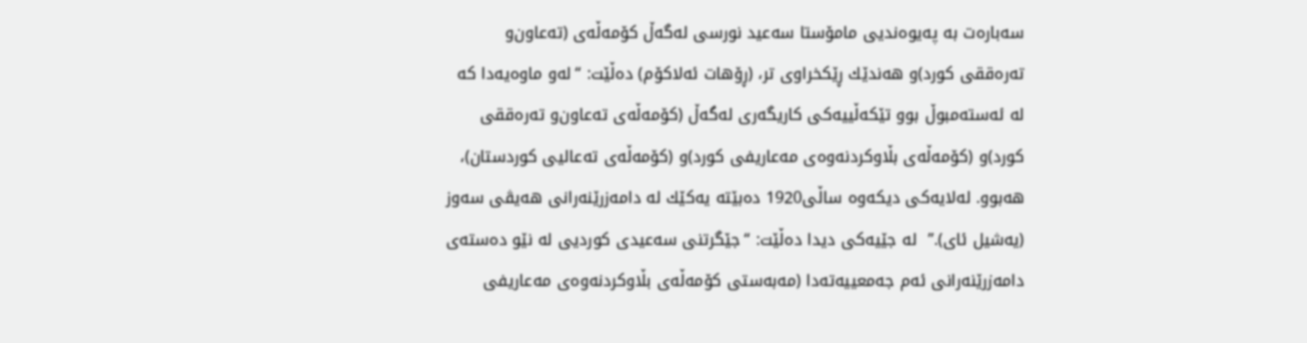سه‌باره‌ت به‌ په‌یوه‌ندیى مامۆستا سه‌عید نورسى له‌گه‌ڵ كۆمه‌ڵه‌ى (ته‌عاون‌و ته‌ره‌ققى كورد)و هه‌ندێك ڕێكخراوى تر، (ڕۆهات ئه‌لاكۆم) ده‌ڵێت: “له‌و ماوه‌یه‌دا كه‌ له‌ ئه‌سته‌مبوڵ بوو تێكه‌ڵییه‌كى كاریگه‌رى له‌گه‌ڵ (كۆمه‌ڵه‌ى ته‌عاون‌و ته‌ره‌ققى كورد)و (كۆمه‌ڵه‌ى بڵاوكردنه‌وه‌ى مه‌عاریفى كورد)و (كۆمه‌ڵه‌ى ته‌عالیى كوردستان)، هه‌بوو. له‌لایه‌كى دیكه‌وه‌ ساڵى1920 ده‌بێته‌ یه‌كێك له‌ دامه‌زرێنه‌رانى هه‌یڤى سه‌وز (یه‌شیل ئاى).”  له‌ جێیه‌كى دیدا ده‌ڵێت: “جێگرتنى سه‌عیدى كوردیی له‌ نێو ده‌سته‌ى دامه‌زرێنه‌رانى ئه‌م جه‌معییه‌ته‌دا (مه‌به‌ستى كۆمه‌ڵه‌ى بڵاوكردنه‌وه‌ى مه‌عاریفى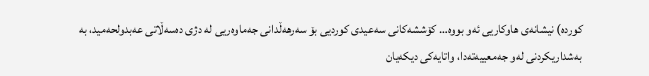كورده‌) نیشانه‌ى هاوكاریی ئه‌و بووه‌… كۆششه‌كانى سه‌عیدى كوردیی بۆ سه‌رهه‌ڵدانى جه‌ماوه‌ریی له‌ دژى ده‌سه‌ڵاتى عه‌بدولحه‌مید، به‌ به‌شداریكردنى له‌و جه‌معییه‌ته‌دا، واتایه‌كى دیكه‌یان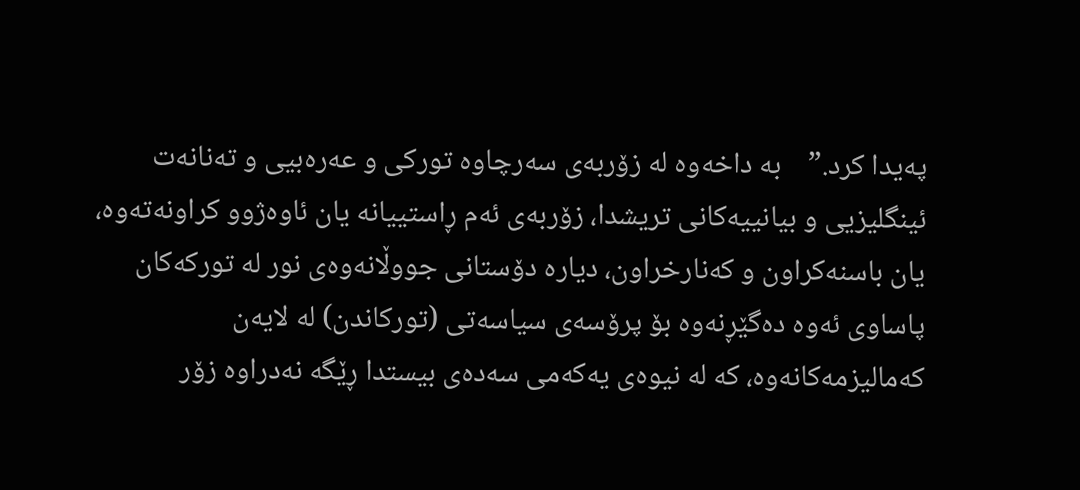په‌یدا كرد.”    به‌ داخه‌وه‌ له‌ زۆربه‌ى سه‌رچاوه‌ توركى و عه‌ره‌بیی و ته‌نانه‌ت ئینگلیزیی و بیانییه‌كانى تریشدا، زۆربه‌ى ئه‌م ڕاستییانه‌ یان ئاوه‌ژوو كراونه‌ته‌وه‌، یان باسنه‌كراون و كه‌نارخراون، دیاره‌ دۆستانى جووڵانه‌وه‌ى نور له‌ توركه‌كان پاساوى ئه‌وه‌ ده‌گێڕنه‌وه‌ بۆ پرۆسه‌ى سیاسه‌تى (توركاندن) له‌ لایه‌ن كه‌مالیزمه‌كانه‌وه‌، كه‌ له‌ نیوه‌ى یه‌كه‌مى سه‌ده‌ى بیستدا ڕێگه‌ نه‌دراوه‌ زۆر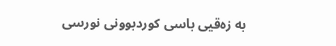به‌ زه‌قیی باسی كوردبوونى نورسی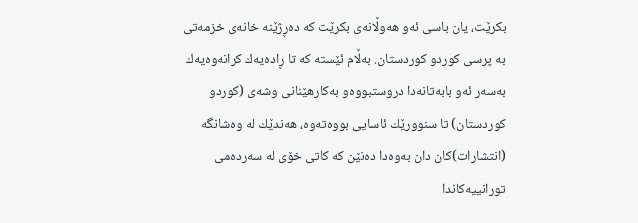بكرێت، یان باسی ئه‌و هه‌وڵانه‌ى بكرێت كه‌ ده‌ڕژێنه‌ خانه‌ى خزمه‌تى به‌ پرسی كوردو كوردستان. به‌ڵام ئێسته‌ كه‌ تا ڕاده‌یه‌ك كرانه‌وه‌یه‌ك به‌سه‌ر ئه‌و بابه‌تانه‌دا دروستبووه‌و به‌كارهێنانى وشه‌ى (كوردو كوردستان) تا سنوورێك ئاسایی بووه‌ته‌وه‌، هه‌ندێك له‌ وه‌شانگه‌ (انتشارات)كان دان به‌وه‌دا ده‌نێن كه‌ كاتى خۆى له‌ سه‌رده‌مى تورانییه‌كاندا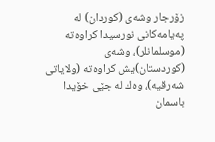زۆرجار وشه‌ى (كوردان) له‌ په‌یامه‌كانى نورسیدا كراوه‌ته‌ (موسلمانلر)، وشه‌ى (كوردستان)یش كراوه‌ته‌ (ولایاتى شه‌رقیه‌)، وه‌ك له‌ جێی خۆیدا باسمان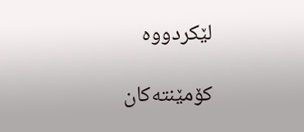لێكردووه

کۆمێنتەکان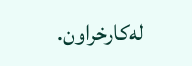لەکارخراون.